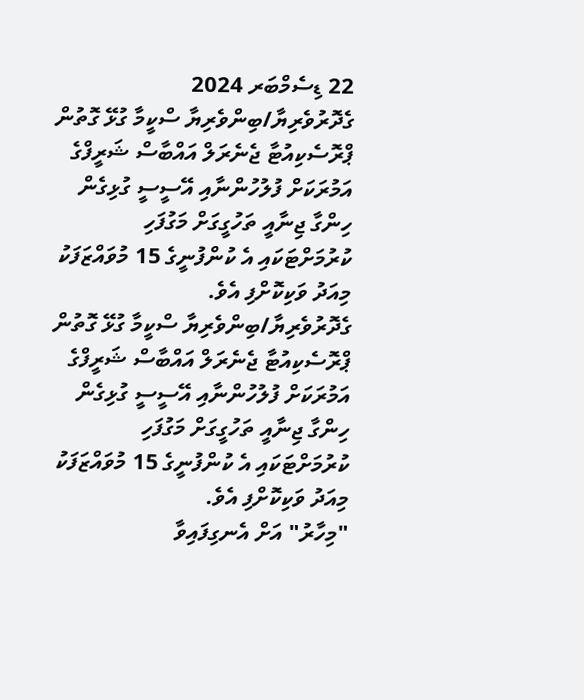22 ޑިސެމްބަރ 2024
ގެދޮރުވެރިޔާ/ބިންވެރިޔާ ސްކީމާ ގުޅޭ ގޮތުން ޕްރޮސެކިއުޓާ ޖެނެރަލް އައްބާސް ޝަރީފްގެ އަމުރަކަށް ފުލުހުންނާއި އޭސީސީ ގުޅިގެން ހިންގާ ޖިނާއީ ތަހުގީގަށް މަގުފަހި ކުރުމަށްޓަކައި އެ ކުންފުނީގެ 15 މުވައްޒަފަކު މިއަދު ވަކިކޮށްފި އެވެ.
ގެދޮރުވެރިޔާ/ބިންވެރިޔާ ސްކީމާ ގުޅޭ ގޮތުން ޕްރޮސެކިއުޓާ ޖެނެރަލް އައްބާސް ޝަރީފްގެ އަމުރަކަށް ފުލުހުންނާއި އޭސީސީ ގުޅިގެން ހިންގާ ޖިނާއީ ތަހުގީގަށް މަގުފަހި ކުރުމަށްޓަކައި އެ ކުންފުނީގެ 15 މުވައްޒަފަކު މިއަދު ވަކިކޮށްފި އެވެ.
"މިހާރު" އަށް އެނގިފައިވާ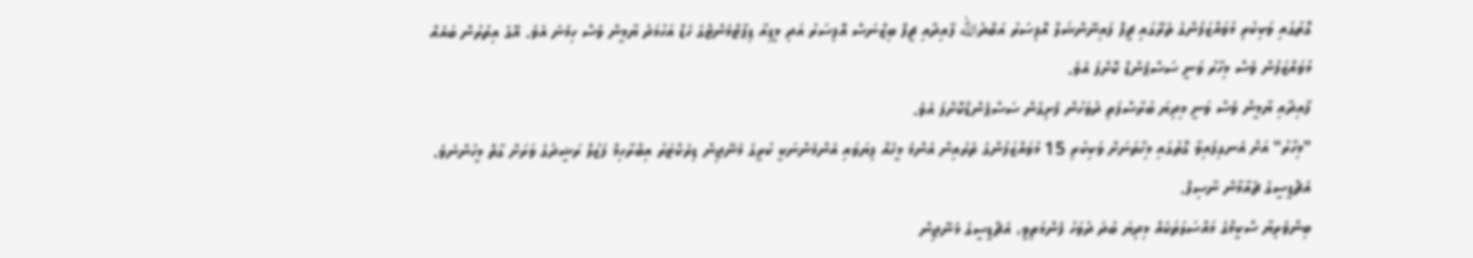ގޮތުގައި ވަކިކުރި މުވައްޒަފުންގެ ތެރޭގައި ޗީފް ފައިނޭންޝަލް އޮފިސަރު އަބްދުالله ފާއިދާއި ޗީފް ބިޒްނަސް އޮފިސަރު އަދި މީޑިއާ ޑިޕާޓްމެންޓްގެ ހެޑް އަހުމަދު ޔާމީން ވެސް ހިމެނެ އެވެ. އޭގެ އިތުރުން ބައެއް މުވައްޒަފުން ވެސް މިހާރު ވަނީ ސަސްޕެންޑް ކޮށްފަ އެވެ.
ފާއިދާއި ޔާމީން ވެސް ވަނީ މިދިޔަ ބުރާސްފަތި ދުވަހުން ފެށިގެން ސަސްޕެންޑްކޮށްފަ އެވެ.
"މިހާރު" އަށް އެނގިފައިވާ ގޮތުގައި މިހާތަނަށް ވަކިކުރި 15 މުވައްޒަފުންގެ ތެރެއިން އެންމެ މީހެއް ފިޔަވައި އެންމެންނަކީ ކުރީގެ މެނޭޖިން ޑިރެކްޓަރު އިބްރާހިމް ފަޒުލް ރަޝީދުގެ ވަރަށް ގާތް މީހުންނެވެ.
އެޗްޑީސީގެ ޗެއާމާން ނާސިފް.
ބިންވެރިޔާ ސްކީމްގެ މައްސަލަތަކެއް މިދިޔަ ބުދަ ދުވަހު ފެންމަތިވީ، އެޗްޑީސީގެ މެނޭޖިން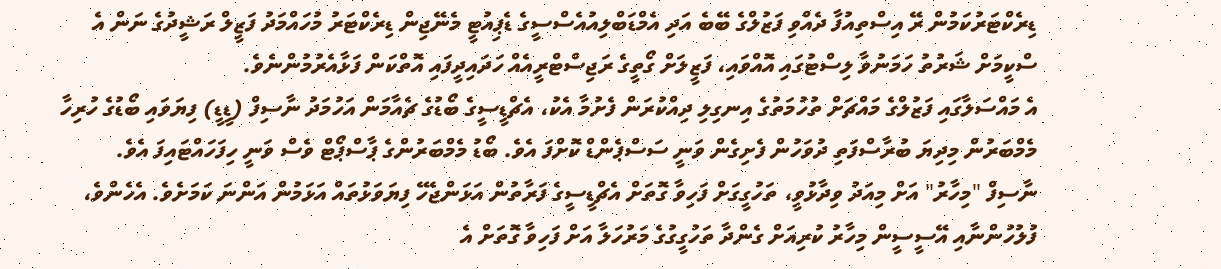ޑިރެކްޓަރުކަމުން ރޭ އިސްތިއުފާ ދެއްވި ފަޒުލްގެ ބޭބެ އަދި އެމްޑަބްލިއުއެސްސީގެ ޑެޕިއުޓީ މެނޭޖިން ޑިރެކްޓަރު މުހައްމަދު ފަޒީލް ރަޝީދުގެ ނަން އެ ސްކީމަށް ޝަރުތު ހަމަނުވާ ލިސްޓުގައި އޮއްވައި، ފަޒީލަށް ގޯތީގެ ރަޖިސްޓްރީއެއް ހަދައިދީފައި އޮތްކަން ފަޅާއެރުމުންނެވެ.
އެ މައްސަލާގައި ފަޒުލްގެ މައްޗަށް ތުހުމަތުގެ އިނގިލި ދިއްކުރަން ފެށުމާ އެކު، އެޗްޑީސީގެ ބޯޑުގެ ޗެއާމަން އަހުމަދު ނާސިފް (ޑީޑީ) ފިޔަވައި ބޯޑުގެ ހުރިހާ މެމްބަރުން މިދިޔަ ބުރާސްފަތި ދުވަހުން ފެށިގެން ވަނީ ސަސްޕެންޑް ކޮށްފަ އެވެ. ބޯޑު މެމްބަރުންގެ ޕާސްޕޯޓް ވެސް ވަނީ ހިފަހައްޓައިފަ އެވެ.
ނާސިފް "މިހާރު" އަށް މިއަދު ވިދާޅުވީ، ތަހުގީގަށް ފަހިވާ ގޮތަށް އެޗްޑީސީގެ ފަރާތުން އަޅަންޖެހޭ ފިޔަވަޅުތައް އަޅަމުން އަންނަ ކަމަށެވެ. އެހެންވެ، ފުލުހުންނާއި އޭސީސީން މިހާރު ކުރިއަށް ގެންދާ ތަހުގީގުގެ މަރުހަލާ އަށް ފަހިވާ ގޮތަށް އެ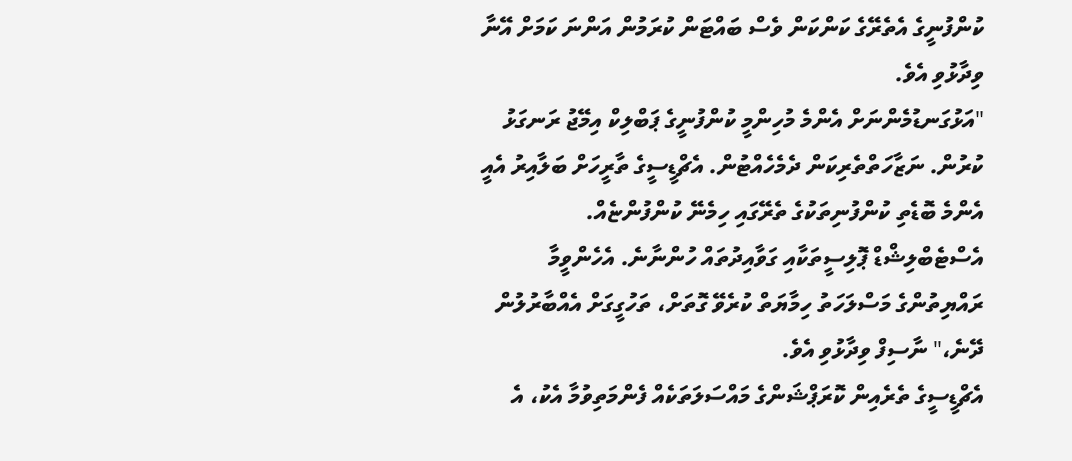ކުންފުނީގެ އެތެރޭގެ ކަންކަން ވެސް ބައްޓަން ކުރަމުން އަންނަ ކަމަށް އޭނާ ވިދާޅުވި އެވެ.
"އަޅުގަނޑުމެންނަށް އެންމެ މުހިންމީ ކުންފުނީގެ ޕަބްލިކް އިމޭޖު ރަނގަޅު ކުރުން. ނަޒާހަތްތެރިކަން ދެމެހެއްޓުން. އެޗްޑީސީގެ ތާރީހަށް ބަލާއިރު އެއީ އެންމެ ބޮޑެތި ކުންފުނިތަކުގެ ތެރޭގައި ހިމެނޭ ކުންފުންޏެއް. އެސްޓެބްލިޝްޑް ޕޮލިސީތަކާއި ގަވާއިދުތައް ހުންނާނެ. އެހެންވީމާ ރައްޔިތުންގެ މަސްލަހަތު ހިމާޔަތް ކުރެވޭ ގޮތަށް، ތަހުގީގަށް އެއްބާރުލުން ދޭނެ،" ނާސިފް ވިދާޅުވި އެވެ.
އެޗްޑީސީގެ ތެރެއިން ކޮރަޕްޝަންގެ މައްސަލަތަކެއް ފެންމަތިވުމާ އެކު، އެ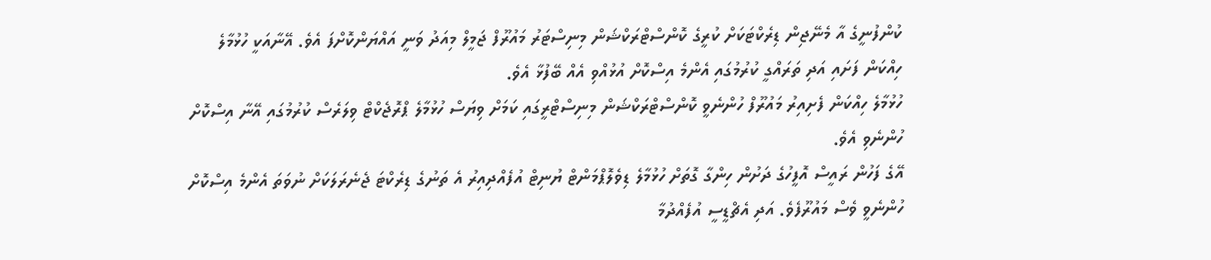ކުންފުނީގެ އާ މެނޭޖިން ޑިރެކްޓަކަށް ކުރީގެ ކޮންސްޓްރަކްޝަން މިނިސްޓަރު މައުރޫފް ޖަމީލް މިއަދު ވަނީ އައްޔަންކޮށްފަ އެވެ. އޭނާއަކީ ހުޅުމާލެ ހިއްކަން ފަށައި އަދި ތަރައްގީ ކުރުމުގައި އެންމެ އިސްކޮށް އުޅުއްވި އެއް ބޭފުޅާ އެވެ.
ހުޅުމާލެ ހިއްކަން ފެށިއިރު މައުރޫފް ހުންނެވީ ކޮންސްޓްރަކްޝަން މިނިސްޓްރީގައި ކަމަށް ވިޔަސް ހުޅުމާލެ ޕްރޮޖެކްޓް ވިލަރެސް ކުރުމުގައި އޭނާ އިސްކޮށް ހުންނެވި އެވެ.
އޭގެ ފަހުން ރައީސް އޮފީހުގެ ދަށުން ހިންގާ ގޮތަށް ހުޅުމާލެ ޑިވެލޮޕްމަންޓް ޔުނިޓް އުފެއްދިއިރު އެ ތަނުގެ ޑިރެކްޓަ ޖެނެރަލަކަށް ނުވަތަ އެންމެ އިސްކޮށް ހުންނެވީ ވެސް މައުރޫފެވެ. އަދި އެޗްޑީސީ އުފެއްދުމާ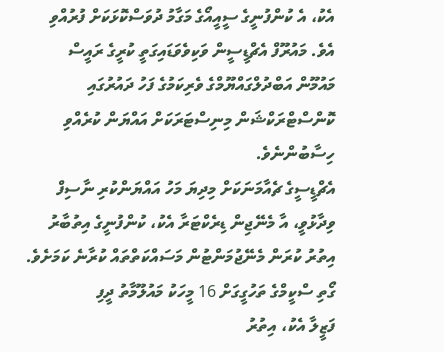އެކު، އެ ކުންފުނީގެ ސީއީއޯގެ މަގާމު ދުވަސްކޮޅަކަށް ފުރުއްވި އެވެ. މައުރޫފް އެޗްޑީސީން ވަކިވެވަޑައިގަތީ ކުރީގެ ރައީސް މައުމޫން އަބްދުލްގައްޔޫމްގެ ވެރިކަމުގެ ފަހު ދައުރުގައި ކޮންސްޓްރަކްޝަން މިނިސްޓަރަކަށް އައްޔަން ކުރެއްވި ހިސާބުންނެވެ.
އެޗްޑީސީގެ ޗެއާމަނަކަށް މިދިޔަ މަހު އައްޔަންކުރި ނާސިފް ވިދާޅުވީ، އާ މެނޭޖިން ޑިރެކްޓަރާ އެކު، ކުންފުނީގެ އިތުބާރު އިތުރު ކުރަން މެނޭޖުމަންޓުން މަސައްކަތްތައް ކުރާނެ ކަމަށެވެ.
ގޯތި ސްކީމްގެ ތަހުގީގަށް 16 މީހަކު މައުލޫމާތު ދީފި
ފަޒީލާ އެކު، އިތުރު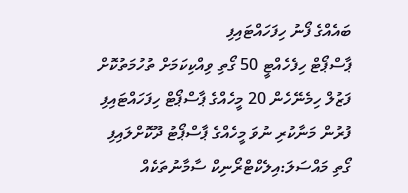ބައެއްގެ ފޯނު ހިފަހައްޓައިފި
ޕާސްޕޯޓް ހިފެހެއްޓީ 50 ގޯތި ވިއްކިކަމަށް ތުހުމަތުކޮށް
ފަޒުލް ހިމެނޭހެން 20 މީހެއްގެ ޕާސްޕޯޓް ހިފަހައްޓައިފި
ފުރުން މަނާކުރި ނުވަ މީހެއްގެ ޕާސްޕޯޓު ދޫކޮށްލައިފި
ގޯތި މައްސަލަ:އިލެކްޓްރޯނިކް ސާމާނުތަކެއް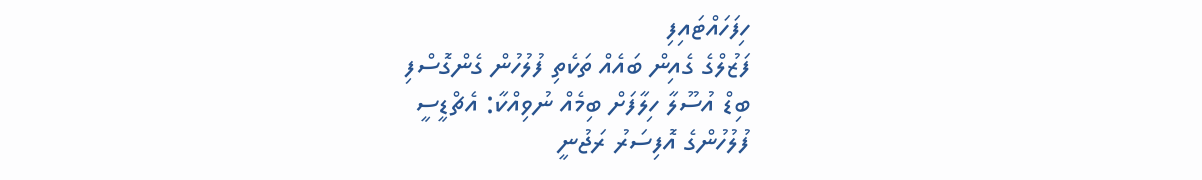ހިފަހައްޓައިފި
ފަޒުލްގެ ގެއިން ބައެއް ތަކެތި ފުލުހުން ގެންގޮސްފި
ބިޑް އުސޫލާ ހިލާފަށް ބިމެއް ނުވިއްކާ: އެޗްޑީސީ
ފުލުހުންގެ އޮފިސަރު ރަޖުނީ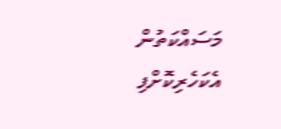މަސައްކަތުން އެކަހެރިކޮށްފި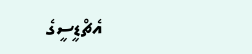އެޗްޑީސީގެ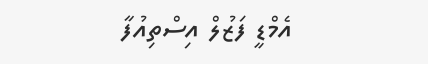އެމްޑީ ފަޒުލް އިސްތިއުފާ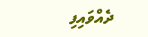ދެއްވައިފި